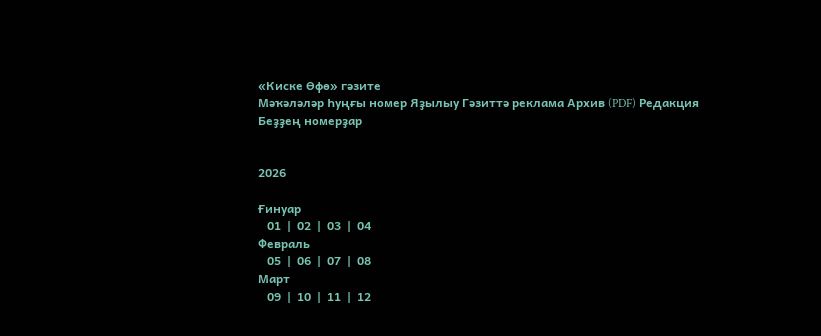«Киске Өфө» гәзите
Мәҡәләләр Һуңғы номер Яҙылыу Гәзиттә реклама Архив (PDF) Редакция
Беҙҙең номерҙар


2026

Ғинуар
   01  |  02  |  03  |  04
Февраль
   05  |  06  |  07  |  08
Март
   09  |  10  |  11  |  12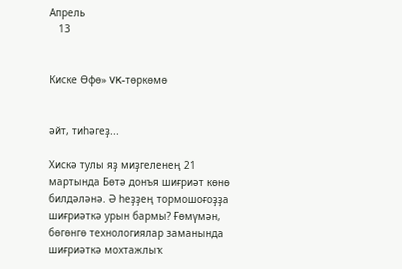Апрель
   13


Киске Өфө» VK-төркөмө


әйт, тиһәгеҙ...

Хискә тулы яҙ миҙгеленең 21 мартында Бөтә донъя шиғриәт көнө билдәләнә. Ә һеҙҙең тормошоғоҙҙа шиғриәткә урын бармы? Ғөмүмән, бөгөнгө технологиялар заманында шиғриәткә мохтажлыҡ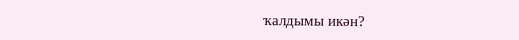ҡалдымы икән?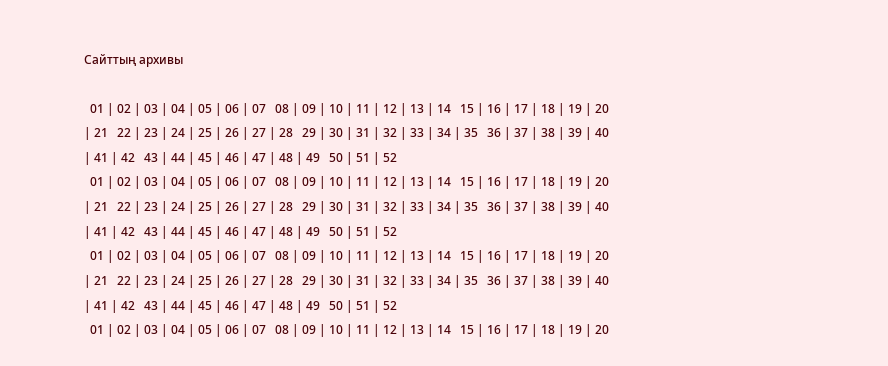Сайттың архивы

  01 | 02 | 03 | 04 | 05 | 06 | 07   08 | 09 | 10 | 11 | 12 | 13 | 14   15 | 16 | 17 | 18 | 19 | 20 | 21   22 | 23 | 24 | 25 | 26 | 27 | 28   29 | 30 | 31 | 32 | 33 | 34 | 35   36 | 37 | 38 | 39 | 40 | 41 | 42   43 | 44 | 45 | 46 | 47 | 48 | 49   50 | 51 | 52
  01 | 02 | 03 | 04 | 05 | 06 | 07   08 | 09 | 10 | 11 | 12 | 13 | 14   15 | 16 | 17 | 18 | 19 | 20 | 21   22 | 23 | 24 | 25 | 26 | 27 | 28   29 | 30 | 31 | 32 | 33 | 34 | 35   36 | 37 | 38 | 39 | 40 | 41 | 42   43 | 44 | 45 | 46 | 47 | 48 | 49   50 | 51 | 52
  01 | 02 | 03 | 04 | 05 | 06 | 07   08 | 09 | 10 | 11 | 12 | 13 | 14   15 | 16 | 17 | 18 | 19 | 20 | 21   22 | 23 | 24 | 25 | 26 | 27 | 28   29 | 30 | 31 | 32 | 33 | 34 | 35   36 | 37 | 38 | 39 | 40 | 41 | 42   43 | 44 | 45 | 46 | 47 | 48 | 49   50 | 51 | 52
  01 | 02 | 03 | 04 | 05 | 06 | 07   08 | 09 | 10 | 11 | 12 | 13 | 14   15 | 16 | 17 | 18 | 19 | 20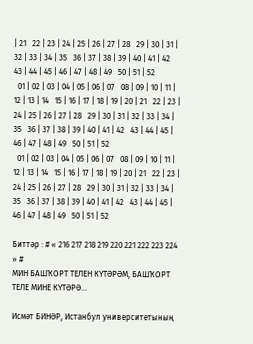| 21   22 | 23 | 24 | 25 | 26 | 27 | 28   29 | 30 | 31 | 32 | 33 | 34 | 35   36 | 37 | 38 | 39 | 40 | 41 | 42   43 | 44 | 45 | 46 | 47 | 48 | 49   50 | 51 | 52
  01 | 02 | 03 | 04 | 05 | 06 | 07   08 | 09 | 10 | 11 | 12 | 13 | 14   15 | 16 | 17 | 18 | 19 | 20 | 21   22 | 23 | 24 | 25 | 26 | 27 | 28   29 | 30 | 31 | 32 | 33 | 34 | 35   36 | 37 | 38 | 39 | 40 | 41 | 42   43 | 44 | 45 | 46 | 47 | 48 | 49   50 | 51 | 52
  01 | 02 | 03 | 04 | 05 | 06 | 07   08 | 09 | 10 | 11 | 12 | 13 | 14   15 | 16 | 17 | 18 | 19 | 20 | 21   22 | 23 | 24 | 25 | 26 | 27 | 28   29 | 30 | 31 | 32 | 33 | 34 | 35   36 | 37 | 38 | 39 | 40 | 41 | 42   43 | 44 | 45 | 46 | 47 | 48 | 49   50 | 51 | 52

Биттәр : # « 216 217 218 219 220 221 222 223 224 » #
МИН БАШҠОРТ ТЕЛЕН КҮТӘРӘМ, БАШҠОРТ ТЕЛЕ МИНЕ КҮТӘРӘ...

Исмәт БИНӘР, Истанбул университетының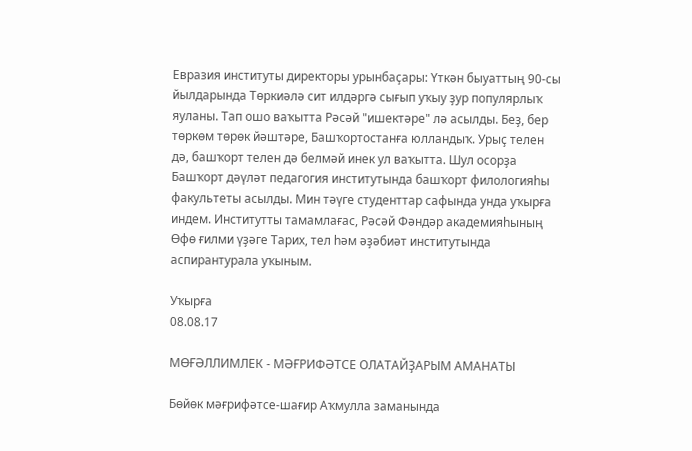Евразия институты директоры урынбаҫары: Үткән быуаттың 90-сы йылдарында Төркиәлә сит илдәргә сығып уҡыу ҙур популярлыҡ яуланы. Тап ошо ваҡытта Рәсәй "ишектәре" лә асылды. Беҙ, бер төркөм төрөк йәштәре, Башҡортостанға юлландыҡ. Урыҫ телен дә, башҡорт телен дә белмәй инек ул ваҡытта. Шул осорҙа Башҡорт дәүләт педагогия институтында башҡорт филологияһы факультеты асылды. Мин тәүге студенттар сафында унда уҡырға индем. Институтты тамамлағас, Рәсәй Фәндәр академияһының Өфө ғилми үҙәге Тарих, тел һәм әҙәбиәт институтында аспирантурала уҡыным.

Уҡырға
08.08.17

МӨҒӘЛЛИМЛЕК - МӘҒРИФӘТСЕ ОЛАТАЙҘАРЫМ АМАНАТЫ

Бөйөк мәғрифәтсе-шағир Аҡмулла заманында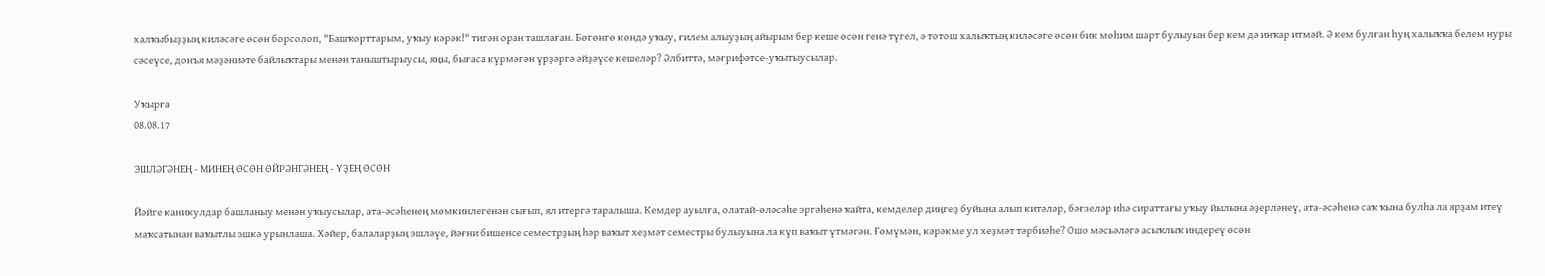халҡыбыҙҙың киләсәге өсөн борсолоп, "Башҡорттарым, уҡыу кәрәк!" тигән оран ташлаған. Бөгөнгө көндә уҡыу, ғилем алыуҙың айырым бер кеше өсөн генә түгел, ә тотош халыҡтың киләсәге өсөн бик мөһим шарт булыуын бер кем дә инҡар итмәй. Ә кем булған һуң халыҡҡа белем нуры сәсеүсе, донъя мәҙәниәте байлыҡтары менән таныштырыусы, яңы, бығаса күрмәгән үрҙәргә әйҙәүсе кешеләр? Әлбиттә, мәғрифәтсе-уҡытыусылар.

Уҡырға
08.08.17

ЭШЛӘГӘНЕҢ - МИНЕҢ ӨСӨН ӨЙРӘНГӘНЕҢ - ҮҘЕҢ ӨСӨН

Йәйге каникулдар башланыу менән уҡыусылар, ата-әсәһенең мөмкинлегенән сығып, ял итергә таралыша. Кемдер ауылға, олатай-өләсәһе эргәһенә ҡайта, кемделер диңгеҙ буйына алып китәләр, бәғзеләр иһә сираттағы уҡыу йылына әҙерләнеү, ата-әсәһенә саҡ ҡына булһа ла ярҙам итеү маҡсатынан ваҡытлы эшкә урынлаша. Хәйер, балаларҙың эшләүе, йәғни бишенсе семестрҙың һәр ваҡыт хеҙмәт семестры булыуына ла күп ваҡыт үтмәгән. Ғөмүмән, кәрәкме ул хеҙмәт тәрбиәһе? Ошо мәсьәләгә асыҡлыҡ индереү өсөн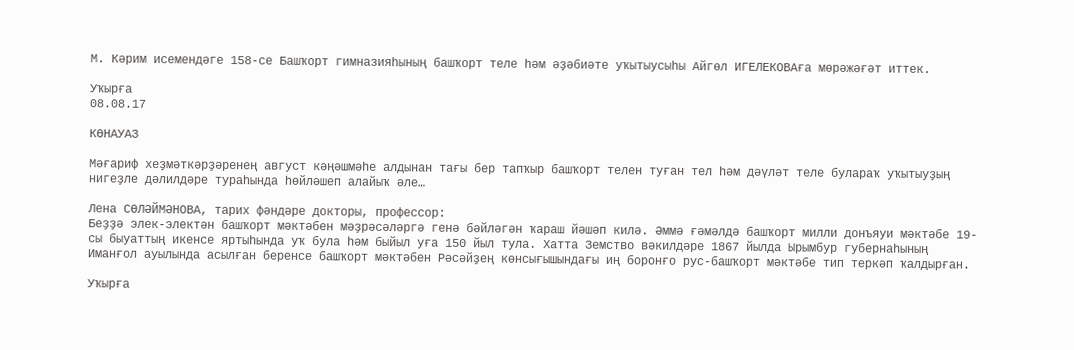М. Кәрим исемендәге 158-се Башҡорт гимназияһының башҡорт теле һәм әҙәбиәте уҡытыусыһы Айгөл ИГЕЛЕКОВАға мөрәжәғәт иттек.

Уҡырға
08.08.17

КӨНАУАЗ

Мәғариф хеҙмәткәрҙәренең август кәңәшмәһе алдынан тағы бер тапҡыр башҡорт телен туған тел һәм дәүләт теле булараҡ уҡытыуҙың нигеҙле дәлилдәре тураһында һөйләшеп алайыҡ әле…

Лена СӨЛӘЙМӘНОВА, тарих фәндәре докторы, профессор:
Беҙҙә элек-электән башҡорт мәктәбен мәҙрәсәләргә генә бәйләгән ҡараш йәшәп килә. Әммә ғәмәлдә башҡорт милли донъяуи мәктәбе 19-сы быуаттың икенсе яртыһында уҡ була һәм быйыл уға 150 йыл тула. Хатта Земство вәкилдәре 1867 йылда Ырымбур губернаһының Иманғол ауылында асылған беренсе башҡорт мәктәбен Рәсәйҙең көнсығышындағы иң боронғо рус-башҡорт мәктәбе тип теркәп ҡалдырған.

Уҡырға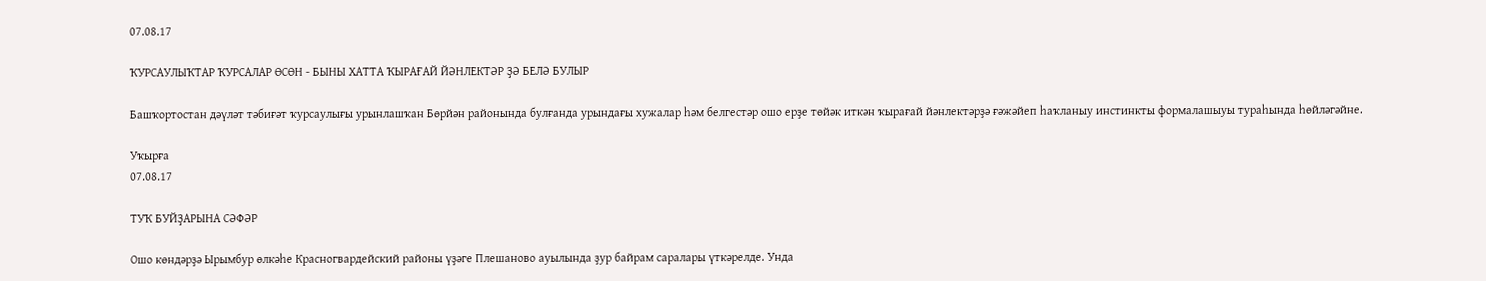07.08.17

ҠУРСАУЛЫҠТАР ҠУРСАЛАР ӨСӨН - БЫНЫ ХАТТА ҠЫРАҒАЙ ЙӘНЛЕКТӘР ҘӘ БЕЛӘ БУЛЫР

Башҡортостан дәүләт тәбиғәт ҡурсаулығы урынлашҡан Бөрйән районында булғанда урындағы хужалар һәм белгестәр ошо ерҙе төйәк иткән ҡырағай йәнлектәрҙә ғәжәйеп һаҡланыу инстинкты формалашыуы тураһында һөйләгәйне.

Уҡырға
07.08.17

ТУҠ БУЙҘАРЫНА СӘФӘР

Ошо көндәрҙә Ырымбур өлкәһе Красногвардейский районы үҙәге Плешаново ауылында ҙур байрам саралары үткәрелде. Унда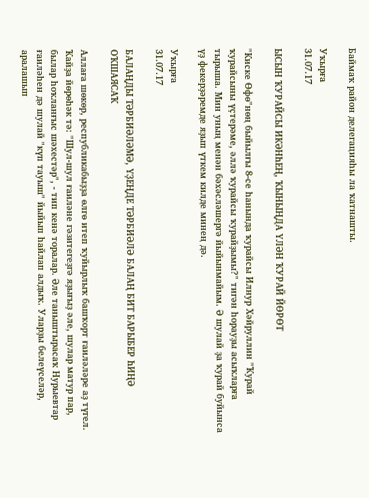Баймаҡ район делегацияһы ла ҡатнашты.

Уҡырға
31.07.17

ЫСЫН ҠУРАЙСЫ ИКӘНҺЕҢ, ҠЫНЫҢДА ҮЛӘН ҠУРАЙ ЙӨРӨТ

"Киске Өфө"нөң быйылғы 8-се һанында ҡурайсы Илнур Хәйруллин "Ҡурай ҡурайсыны үҫтерәме, әллә ҡурайсы ҡурайҙымы?" тигән һорауҙы асыҡларға тырыша. Мин уның менән бәхәсләшергә йыйынмайым. Ә шулай ҙа ҡурай буйынса үҙ фекерҙәремде яҙып үткем килде минең дә.

Уҡырға
31.07.17

БАЛАҢДЫ ТӘРБИӘЛӘМӘ, ҮҘЕҢДЕ ТӘРБИӘЛӘ БАЛАҢ БИТ БАРЫБЕР ҺИҢӘ ОҠШАЯСАҠ

Аллаға шөкөр, республикабыҙҙа өлгө итеп ҡуйырлыҡ башҡорт ғаиләләре аҙ түгел. Ҡайҙа йөрөһәк тә: "Шул-шул ғаиләне гәзитегеҙгә яҙығыҙ әле, шулар матур пар, былар һоҡланғыс шәхестәр", - тип кенә торалар. Әле таныштырасаҡ Нурыевтар ғаиләһен дә шулай "күп тауыш" йыйып һайлап алдыҡ. Уларҙы белеүселәр, аралашып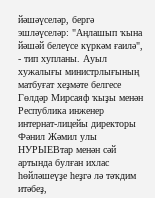йәшәүселәр, бергә эшләүселәр: "Аңлашып ҡына йәшәй белеүсе күркәм ғаилә", - тип хупланы. Ауыл хужалығы министрлығының матбуғат хеҙмәте белгесе Гөлдәр Мирсаяф ҡыҙы менән Республика инженер интернат-лицейы директоры Фәнил Жәмил улы НУРЫЕВтар менән сәй артында булған ихлас һөйләшеүҙе һеҙгә лә тәҡдим итәбеҙ,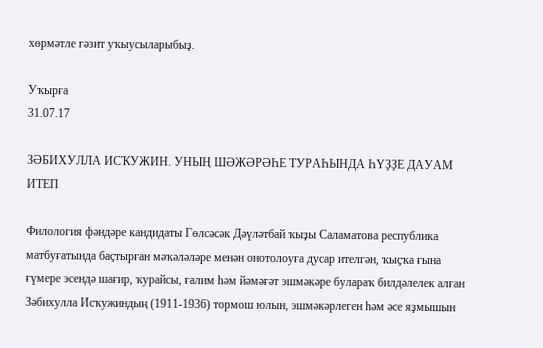хөрмәтле гәзит уҡыусыларыбыҙ.

Уҡырға
31.07.17

ЗӘБИХУЛЛА ИСҠУЖИН. УНЫҢ ШӘЖӘРӘҺЕ ТУРАҺЫНДА ҺҮҘҘЕ ДАУАМ ИТЕП

Филология фәндәре кандидаты Гөлсәсәк Дәүләтбай ҡыҙы Саламатова республика матбуғатында баҫтырған мәҡәләләре менән онотолоуға дусар ителгән, ҡыҫҡа ғына ғүмере эсендә шағир, ҡурайсы, ғалим һәм йәмәғәт эшмәкәре булараҡ билдәлелек алған Зәбихулла Исҡужиндың (1911-1936) тормош юлын, эшмәкәрлеген һәм әсе яҙмышын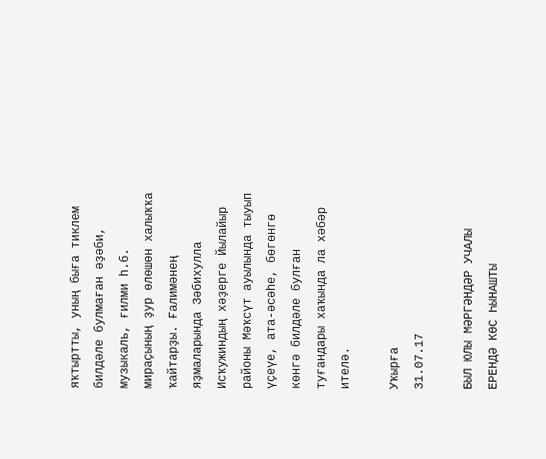яҡтыртты, уның быға тиклем билдәле булмаған әҙәби, музыкаль, ғилми һ.б. мираҫының ҙур өлөшөн халыҡҡа ҡайтарҙы. Ғалимәнең яҙмаларында Зәбихулла Исҡужиндың хәҙерге Йылайыр районы Мәҡсүт ауылында тыуып үҫеүе, ата-әсәһе, бөгөнгө көнгә билдәле булған туғандары хаҡында ла хәбәр ителә.

Уҡырға
31.07.17

БЫЛ ЮЛЫ МӘРГӘНДӘР УЧАЛЫ ЕРЕНДӘ КӨС ҺЫНАШТЫ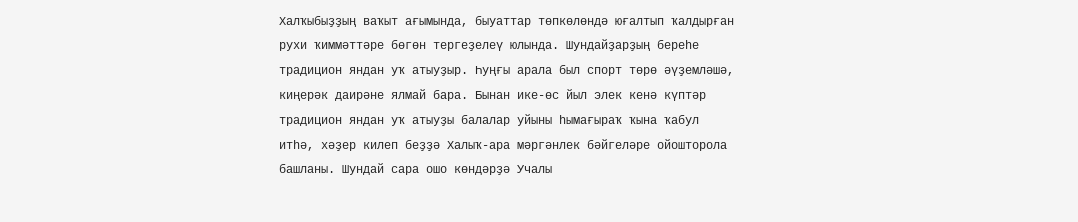Халҡыбыҙҙың ваҡыт ағымында, быуаттар төпкөлөндә юғалтып ҡалдырған рухи ҡиммәттәре бөгөн тергеҙелеү юлында. Шундайҙарҙың береһе традицион яндан уҡ атыуҙыр. Һуңғы арала был спорт төрө әүҙемләшә, киңерәк даирәне ялмай бара. Бынан ике-өс йыл элек кенә күптәр традицион яндан уҡ атыуҙы балалар уйыны һымағыраҡ ҡына ҡабул итһә, хәҙер килеп беҙҙә Халыҡ-ара мәргәнлек бәйгеләре ойошторола башланы. Шундай сара ошо көндәрҙә Учалы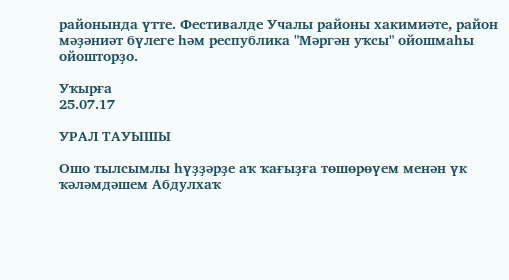районында үтте. Фестивалде Учалы районы хакимиәте, район мәҙәниәт бүлеге һәм республика "Мәргән уҡсы" ойошмаһы ойошторҙо.

Уҡырға
25.07.17

УРАЛ ТАУЫШЫ

Ошо тылсымлы һүҙҙәрҙе аҡ ҡағыҙға төшөрөүем менән үк ҡәләмдәшем Абдулхаҡ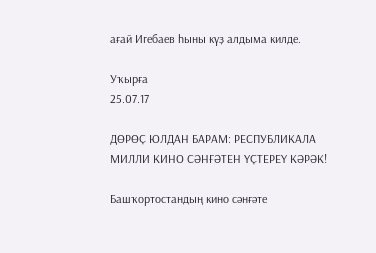ағай Игебаев һыны күҙ алдыма килде.

Уҡырға
25.07.17

ДӨРӨҪ ЮЛДАН БАРАМ: РЕСПУБЛИКАЛА МИЛЛИ КИНО СӘНҒӘТЕН ҮҪТЕРЕҮ КӘРӘК!

Башҡортостандың кино сәнғәте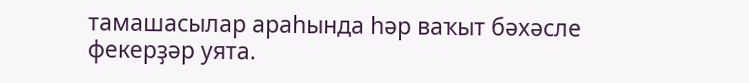тамашасылар араһында һәр ваҡыт бәхәсле фекерҙәр уята.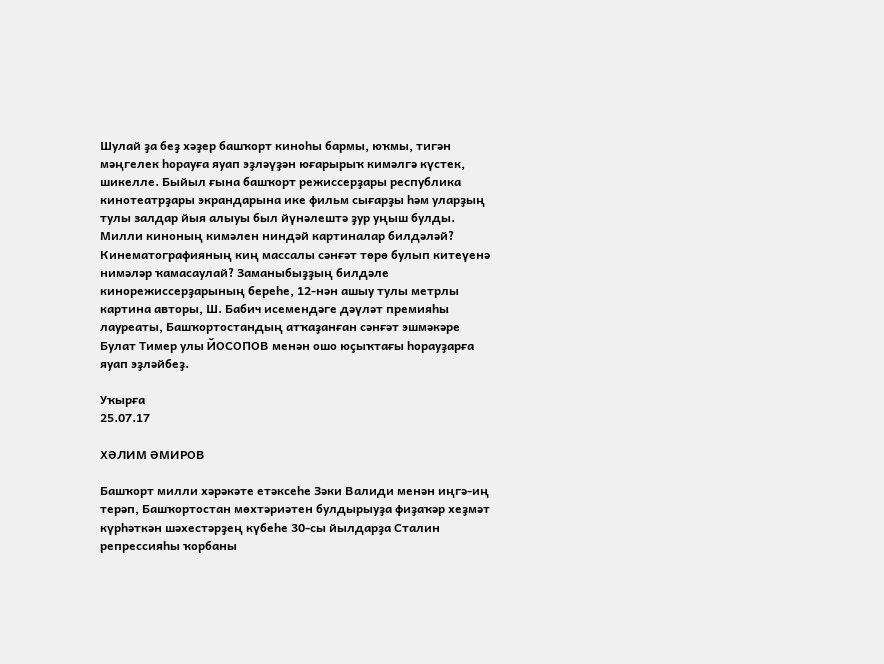Шулай ҙа беҙ хәҙер башҡорт киноһы бармы, юҡмы, тигән мәңгелек һорауға яуап эҙләүҙән юғарырыҡ кимәлгә күстек, шикелле. Быйыл ғына башҡорт режиссерҙары республика кинотеатрҙары экрандарына ике фильм сығарҙы һәм уларҙың тулы залдар йыя алыуы был йүнәлештә ҙур уңыш булды. Милли киноның кимәлен ниндәй картиналар билдәләй? Кинематографияның киң массалы сәнғәт төрө булып китеүенә нимәләр ҡамасаулай? Заманыбыҙҙың билдәле кинорежиссерҙарының береһе, 12-нән ашыу тулы метрлы картина авторы, Ш. Бабич исемендәге дәүләт премияһы лауреаты, Башҡортостандың атҡаҙанған сәнғәт эшмәкәре Булат Тимер улы ЙОСОПОВ менән ошо юҫыҡтағы һорауҙарға яуап эҙләйбеҙ.

Уҡырға
25.07.17

ХӘЛИМ ӘМИРОВ

Башҡорт милли хәрәкәте етәксеһе Зәки Валиди менән иңгә-иң терәп, Башҡортостан мөхтәриәтен булдырыуҙа фиҙаҡәр хеҙмәт күрһәткән шәхестәрҙең күбеһе 30-сы йылдарҙа Сталин репрессияһы ҡорбаны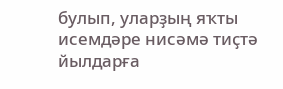булып, уларҙың яҡты исемдәре нисәмә тиҫтә йылдарға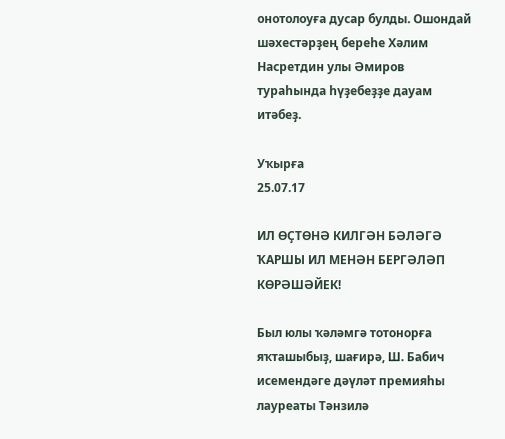онотолоуға дусар булды. Ошондай шәхестәрҙең береһе Хәлим Насретдин улы Әмиров тураһында һүҙебеҙҙе дауам итәбеҙ.

Уҡырға
25.07.17

ИЛ ӨҪТӨНӘ КИЛГӘН БӘЛӘГӘ ҠАРШЫ ИЛ МЕНӘН БЕРГӘЛӘП КӨРӘШӘЙЕК!

Был юлы ҡәләмгә тотонорға яҡташыбыҙ, шағирә, Ш. Бабич исемендәге дәүләт премияһы лауреаты Тәнзилә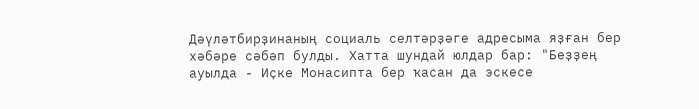Дәүләтбирҙинаның социаль селтәрҙәге адресыма яҙған бер хәбәре сәбәп булды. Хатта шундай юлдар бар: "Беҙҙең ауылда - Иҫке Монасипта бер ҡасан да эскесе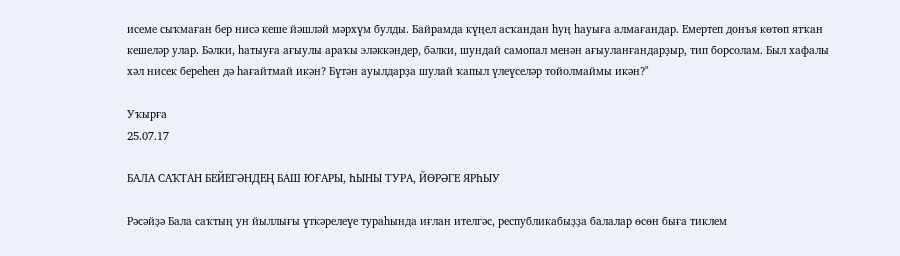исеме сыҡмаған бер нисә кеше йәшләй мәрхүм булды. Байрамда күңел асҡандан һуң һауыға алмағандар. Емертеп донъя көтөп ятҡан кешеләр улар. Бәлки, һатыуға ағыулы араҡы эләккәндер, бәлки, шундай самопал менән ағыуланғандарҙыр, тип борсолам. Был хафалы хәл нисек береһен дә һағайтмай икән? Бүтән ауылдарҙа шулай ҡапыл үлеүселәр тойолмаймы икән?"

Уҡырға
25.07.17

БАЛА САҠТАН БЕЙЕГӘНДЕҢ БАШ ЮҒАРЫ, ҺЫНЫ ТУРА, ЙӨРӘГЕ ЯРҺЫУ

Рәсәйҙә Бала саҡтың ун йыллығы үткәрелеүе тураһында иғлан ителгәс, республикабыҙҙа балалар өсөн быға тиклем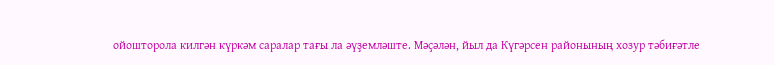ойошторола килгән күркәм саралар тағы ла әүҙемләште. Мәҫәлән, йыл да Күгәрсен районының хозур тәбиғәтле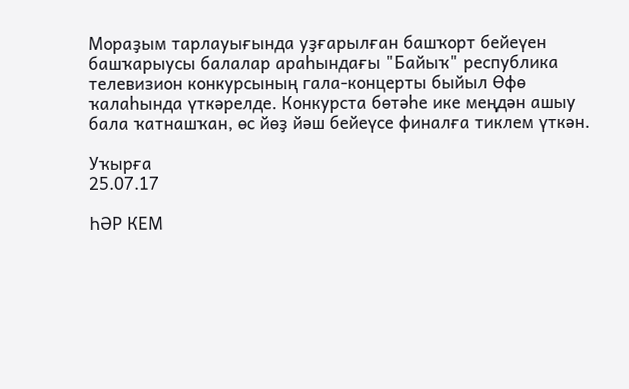Мораҙым тарлауығында уҙғарылған башҡорт бейеүен башҡарыусы балалар араһындағы "Байыҡ" республика телевизион конкурсының гала-концерты быйыл Өфө ҡалаһында үткәрелде. Конкурста бөтәһе ике меңдән ашыу бала ҡатнашҡан, өс йөҙ йәш бейеүсе финалға тиклем үткән.

Уҡырға
25.07.17

ҺӘР КЕМ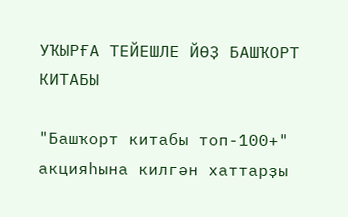УҠЫРҒА ТЕЙЕШЛЕ ЙӨҘ БАШҠОРТ КИТАБЫ

"Башҡорт китабы топ-100+" акцияһына килгән хаттарҙы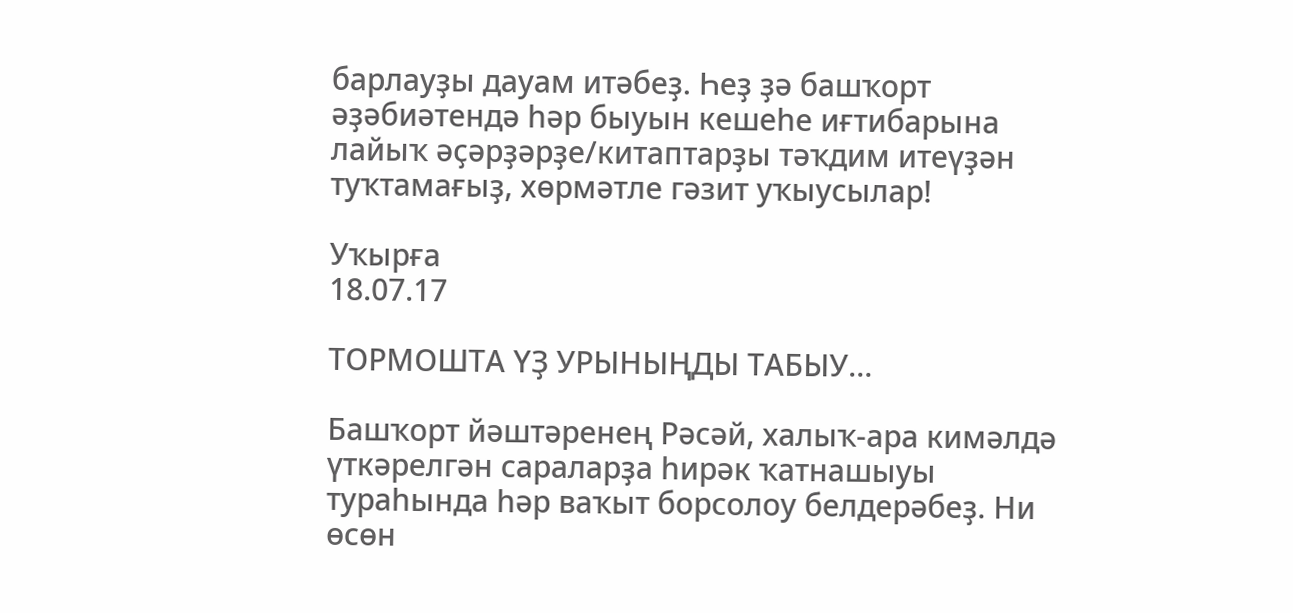барлауҙы дауам итәбеҙ. Һеҙ ҙә башҡорт әҙәбиәтендә һәр быуын кешеһе иғтибарына лайыҡ әҫәрҙәрҙе/китаптарҙы тәҡдим итеүҙән туҡтамағыҙ, хөрмәтле гәзит уҡыусылар!

Уҡырға
18.07.17

ТОРМОШТА ҮҘ УРЫНЫҢДЫ ТАБЫУ…

Башҡорт йәштәренең Рәсәй, халыҡ-ара кимәлдә үткәрелгән сараларҙа һирәк ҡатнашыуы тураһында һәр ваҡыт борсолоу белдерәбеҙ. Ни өсөн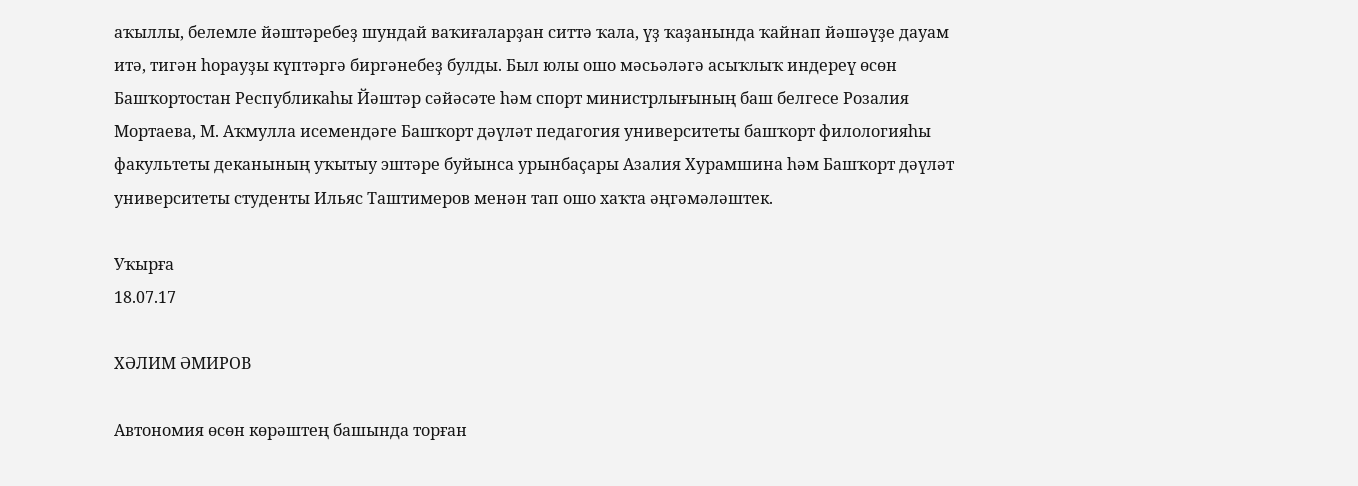аҡыллы, белемле йәштәребеҙ шундай ваҡиғаларҙан ситтә ҡала, үҙ ҡаҙанында ҡайнап йәшәүҙе дауам итә, тигән һорауҙы күптәргә биргәнебеҙ булды. Был юлы ошо мәсьәләгә асыҡлыҡ индереү өсөн Башҡортостан Республикаһы Йәштәр сәйәсәте һәм спорт министрлығының баш белгесе Розалия Мортаева, М. Аҡмулла исемендәге Башҡорт дәүләт педагогия университеты башҡорт филологияһы факультеты деканының уҡытыу эштәре буйынса урынбаҫары Азалия Хурамшина һәм Башҡорт дәүләт университеты студенты Ильяс Таштимеров менән тап ошо хаҡта әңгәмәләштек.

Уҡырға
18.07.17

ХӘЛИМ ӘМИРОВ

Автономия өсөн көрәштең башында торған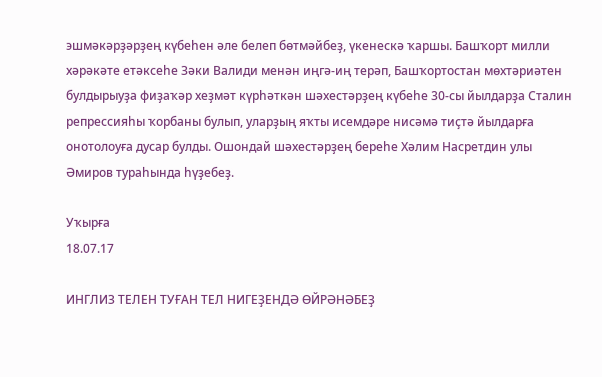эшмәкәрҙәрҙең күбеһен әле белеп бөтмәйбеҙ, үкенескә ҡаршы. Башҡорт милли хәрәкәте етәксеһе Зәки Валиди менән иңгә-иң терәп, Башҡортостан мөхтәриәтен булдырыуҙа фиҙаҡәр хеҙмәт күрһәткән шәхестәрҙең күбеһе 30-сы йылдарҙа Сталин репрессияһы ҡорбаны булып, уларҙың яҡты исемдәре нисәмә тиҫтә йылдарға онотолоуға дусар булды. Ошондай шәхестәрҙең береһе Хәлим Насретдин улы Әмиров тураһында һүҙебеҙ.

Уҡырға
18.07.17

ИНГЛИЗ ТЕЛЕН ТУҒАН ТЕЛ НИГЕҘЕНДӘ ӨЙРӘНӘБЕҘ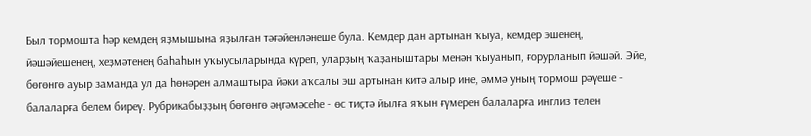Был тормошта һәр кемдең яҙмышына яҙылған тәғәйенләнеше була. Кемдер дан артынан ҡыуа, кемдер эшенең, йәшәйешенең, хеҙмәтенең баһаһын уҡыусыларында күреп, уларҙың ҡаҙаныштары менән ҡыуанып, ғорурланып йәшәй. Эйе, бөгөнгө ауыр заманда ул да һөнәрен алмаштыра йәки аҡсалы эш артынан китә алыр ине, әммә уның тормош рәүеше - балаларға белем биреү. Рубрикабыҙҙың бөгөнгө әңгәмәсеһе - өс тиҫтә йылға яҡын ғүмерен балаларға инглиз телен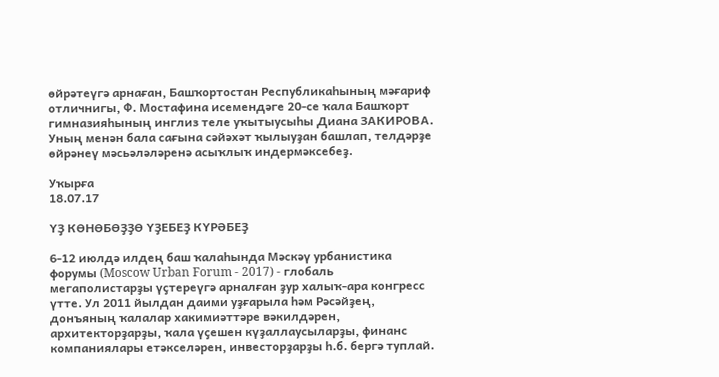өйрәтеүгә арнаған, Башҡортостан Республикаһының мәғариф отличнигы, Ф. Мостафина исемендәге 20-се ҡала Башҡорт гимназияһының инглиз теле уҡытыусыһы Диана ЗАКИРОВА. Уның менән бала сағына сәйәхәт ҡылыуҙан башлап, телдәрҙе өйрәнеү мәсьәләләренә асыҡлыҡ индермәксебеҙ.

Уҡырға
18.07.17

ҮҘ КӨНӨБӨҘҘӨ ҮҘЕБЕҘ КҮРӘБЕҘ

6-12 июлдә илдең баш ҡалаһында Мәскәү урбанистика форумы (Moscow Urban Forum - 2017) - глобаль мегаполистарҙы үҫтереүгә арналған ҙур халыҡ-ара конгресс үтте. Ул 2011 йылдан даими уҙғарыла һәм Рәсәйҙең, донъяның ҡалалар хакимиәттәре вәкилдәрен, архитекторҙарҙы, ҡала үҫешен күҙаллаусыларҙы, финанс компаниялары етәкселәрен, инвесторҙарҙы һ.б. бергә туплай.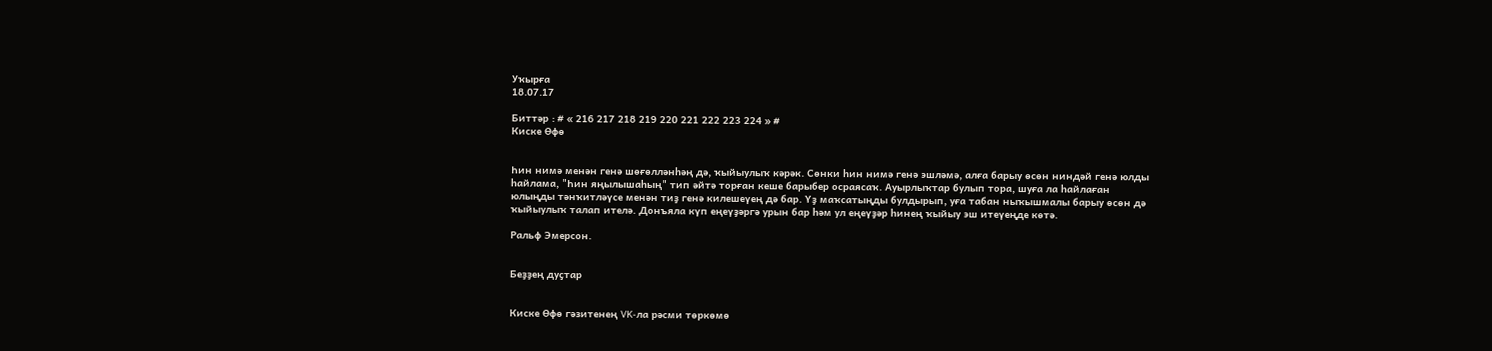Уҡырға
18.07.17

Биттәр : # « 216 217 218 219 220 221 222 223 224 » #
Киске Өфө


Һин нимә менән генә шөғөлләнһәң дә, ҡыйыулыҡ кәрәк. Сөнки һин нимә генә эшләмә, алға барыу өсөн ниндәй генә юлды һайлама, "Һин яңылышаһың" тип әйтә торған кеше барыбер осраясаҡ. Ауырлыҡтар булып тора, шуға ла һайлаған юлыңды тәнҡитләүсе менән тиҙ генә килешеүең дә бар. Үҙ маҡсатыңды булдырып, уға табан ныҡышмалы барыу өсөн дә ҡыйыулыҡ талап ителә. Донъяла күп еңеүҙәргә урын бар һәм ул еңеүҙәр һинең ҡыйыу эш итеүеңде көтә.

Ральф Эмерсон.


Беҙҙең дуҫтар


Киске Өфө гәзитенең VK-ла рәсми төркөмө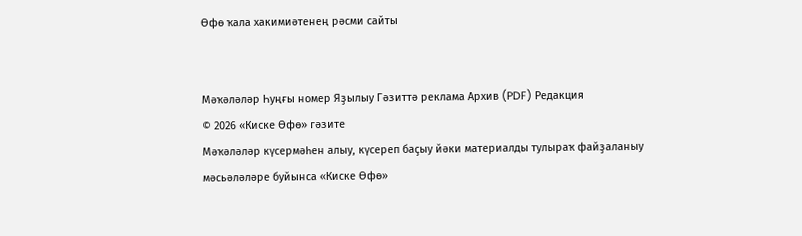Өфө ҡала хакимиәтенең рәсми сайты


Мәҡәләләр Һуңғы номер Яҙылыу Гәзиттә реклама Архив (PDF) Редакция
© 2026 «Киске Өфө» гәзите
Мәҡәләләр күсермәһен алыу, күсереп баҫыу йәки материалды тулыраҡ файҙаланыу мәсьәләләре буйынса «Киске Өфө»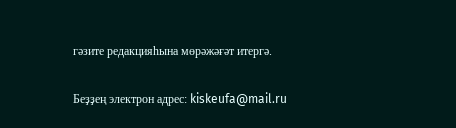гәзите редакцияһына мөрәжәғәт итергә.

Беҙҙең электрон адрес: kiskeufa@mail.ru